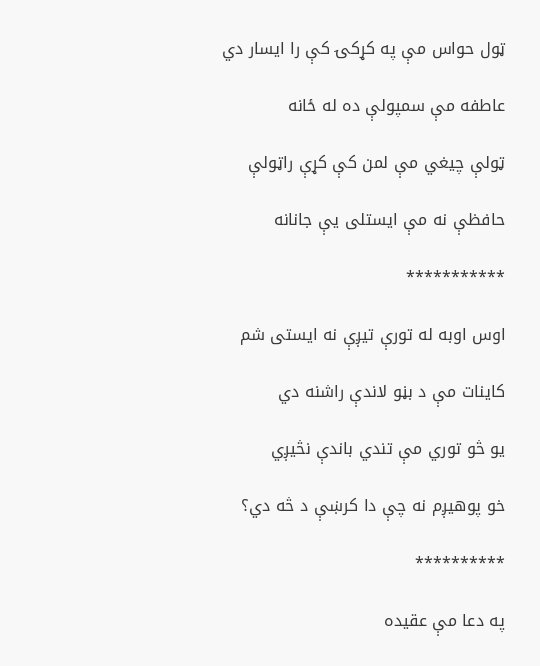ټول حواس مې په کړکۍ کې را ایسار دي

عاطفه مې سمپولې ده له ځانه

ټولې چیغي مې لمن کې کړې راټولې

حافظې نه مې ایستلی یې جانانه

***********

اوس اوبه له تورې تیږې نه ایستی شم

کاینات مې د بڼو لاندې راشنه دي

یو څو توري مې تندي باندې نڅیږي

خو پوهیږم نه چې دا کرښې د څه دي؟

**********

په دعا مې عقیده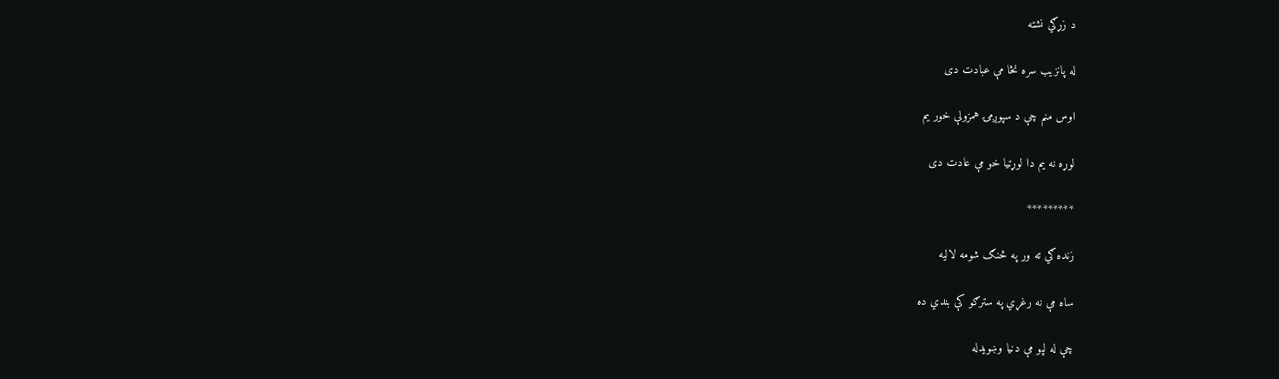د زړګي نشته

له پانزیب سره نڅا مې عبادت دی

اوس منم چې د سپوږمۍ همزولې خور یم

لوړه نه یم دا لوړتیا خو مې عادت دی

*********

زنده ګي ته ور په څنګ شومه لالیه

ساه مې نه رغړي په سترګو کې بندي ده

چې له لپو مې دنیا وښویدله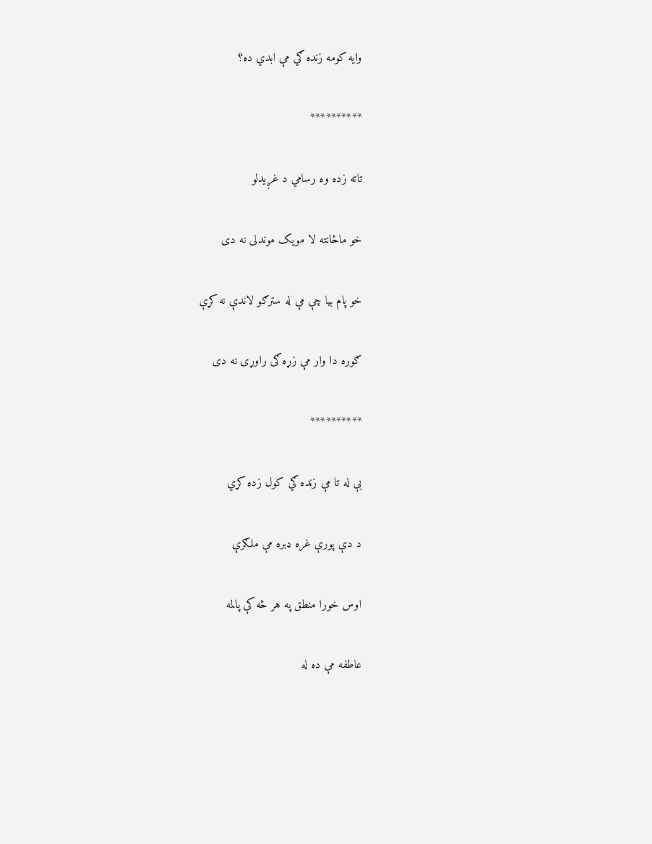وایه کومه زنده ګي مې ابدي ده؟

**********

تاته زده وه رسامي د غږیدلو

خو ماځانته لا مویک موندلی نه دی

خو پام بیا چې مې له سترګو لاندې نه کړې

ګوره دا وار مې زړه ګی راوړی نه دی

**********

بې له تا مې زنده ګي کول زده کړي

د دې پورې غره ډبره مې ملګرې

اوس خورا منطق په هر څه کې پالمه

عاطفه مې ده له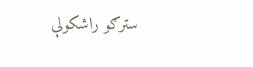سترګو راشکولې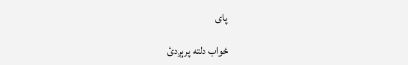پای

ځواب دلته پرېږدئ